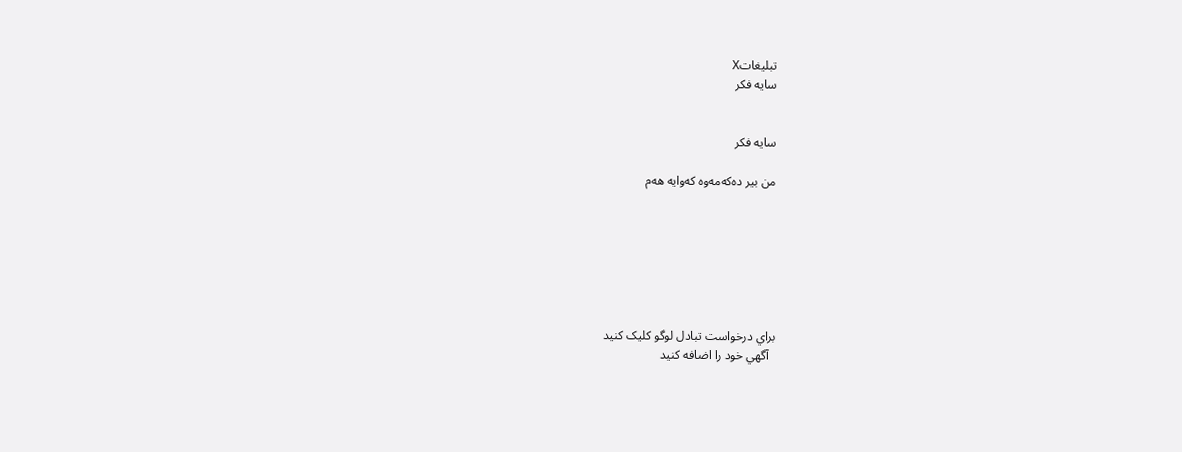تبليغاتX
سایه فکر


سایه فکر

من بیر ده‌كه‌مه‌وه‌ كه‌وایه‌ هه‌م







براي درخواست تبادل لوگو کليک کنيد
  آگهي خود را اضافه كنيد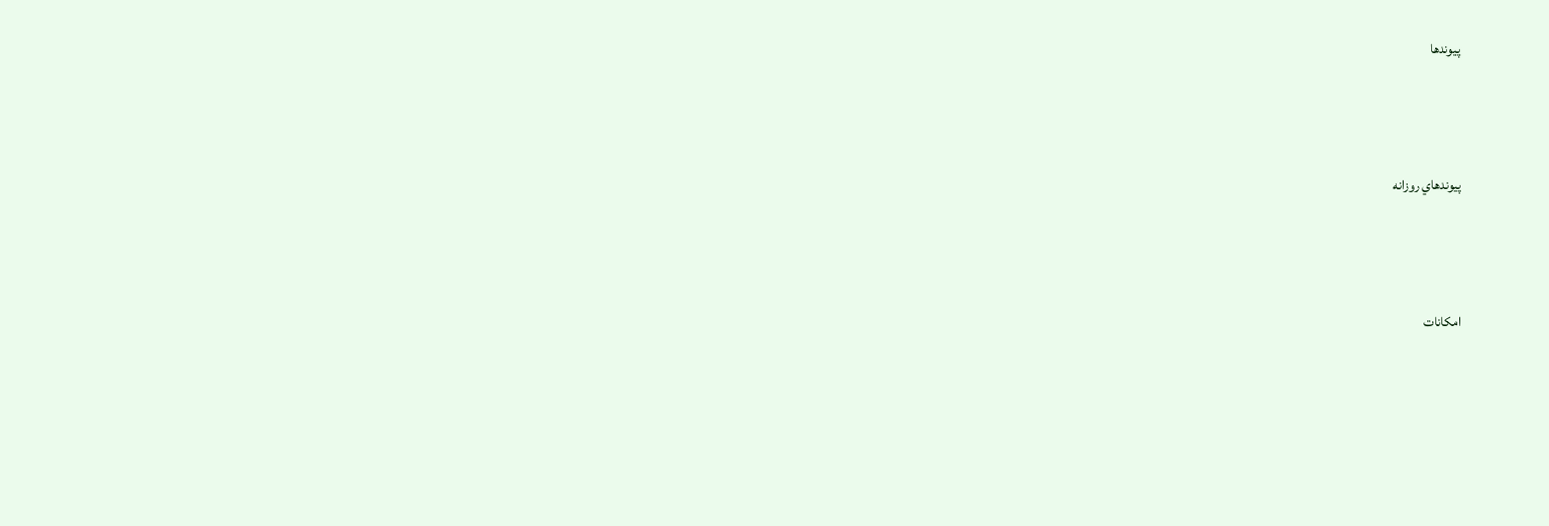پيوندها



پيوندهاي روزانه



امکانات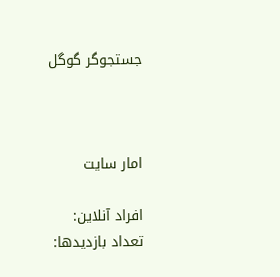جستجوگر گوگل



امار سايت

افراد آنلاين:
تعداد بازديدها: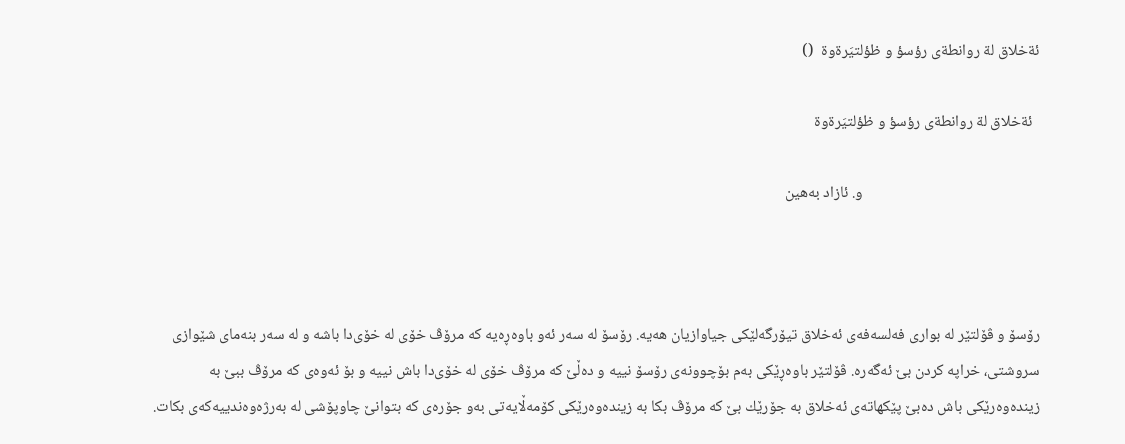ئةخلاق لة روانطةى رؤسؤ و ظؤلتيَرةوة  ()

  ئةخلاق لة روانطةى رؤسؤ و ظؤلتيَرةوة

                                                  و. ئازاد به‌هین



رۆسۆ و ڤۆلتێر له‌ بواری‌ فه‌لسه‌فه‌ی‌ ئه‌خلاق تیۆرگه‌لێكی‌ جیاوازیان هه‌یه‌. رۆسۆ له‌ سه‌ر ئه‌و باوه‌ڕه‌یه‌ كه‌ مرۆڤ خۆی‌ له‌ خۆی‌دا باشه‌ و له‌ سه‌ر بنه‌مای‌ شێوازی‌ سروشتی‌، خراپه‌ كردن بێ‌ ئه‌گه‌ره‌. ڤۆلتێر باوه‌ڕێكی‌ به‌م بۆچوونه‌ی‌ رۆسۆ نییه‌ و ده‌ڵێ‌ كه‌ مرۆڤ خۆی‌ له‌ خۆی‌دا باش نییه‌ و بۆ ئه‌وه‌ی‌ كه‌ مرۆڤ ببێ‌ به‌ زینده‌وه‌رێكی‌ باش ده‌بێ‌ پێكهاته‌ی‌ ئه‌خلاق به‌ جۆرێك بێ‌ كه‌ مرۆڤ بكا به‌ زینده‌وه‌رێكی‌ كۆمه‌ڵایه‌تی‌ به‌و جۆره‌ی‌ كه‌ بتوانێ‌ چاوپۆشی‌ له‌ به‌رژه‌وه‌ندییه‌كه‌ی‌ بكات.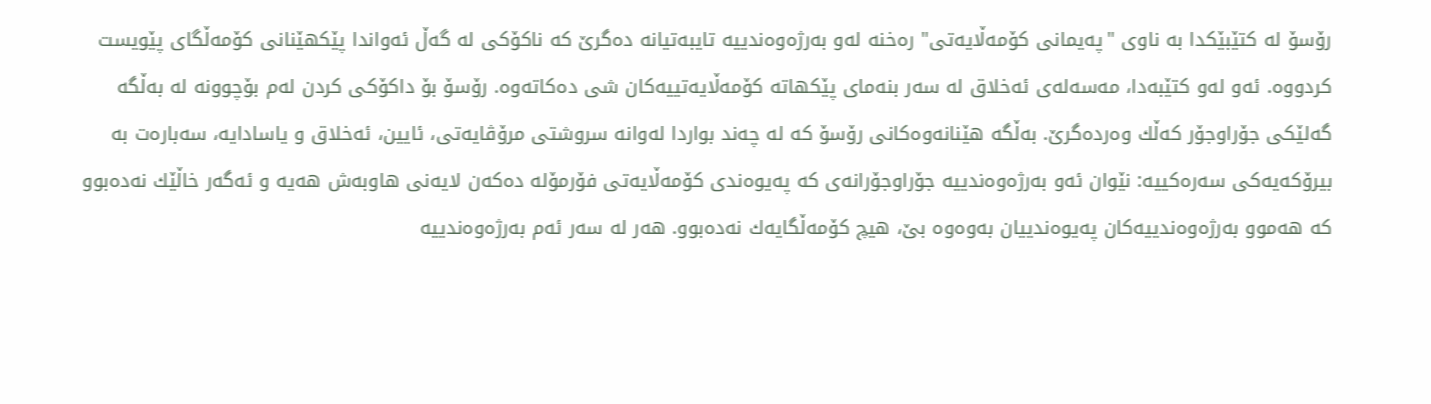رۆسۆ له‌ كتێبێكدا به‌ ناوی‌ "په‌یمانی‌ كۆمه‌ڵایه‌تی‌" ره‌خنه‌ له‌و به‌رژه‌وه‌ندییه‌ تایبه‌تیانه‌ ده‌گرێ‌ كه‌ ناكۆكی‌ له‌ گه‌ڵ‌ ئه‌واندا پێكهێنانی‌ كۆمه‌ڵگای‌ پێویست كردووه‌. ئه‌و له‌و كتێبه‌دا، مه‌سه‌له‌ی‌ ئه‌خلاق له‌ سه‌ر بنه‌مای‌ پێكهاته‌ كۆمه‌ڵایه‌تییه‌كان شی‌ ده‌كاته‌وه‌. رۆسۆ بۆ داكۆكی‌ كردن له‌م بۆچوونه‌ له‌ به‌ڵگه‌ گه‌لێكی‌ جۆراوجۆر كه‌ڵك وه‌رده‌گرێ‌. به‌ڵگه‌ هێنانه‌وه‌كانی‌ رۆسۆ كه‌ له‌ چه‌ند بواردا له‌وانه‌ سروشتی‌ مرۆڤایه‌تی‌، ئایین، ئه‌خلاق و یاسادایه‌، سه‌باره‌ت به‌ بیرۆكه‌یه‌كی‌ سه‌ره‌كییه‌: نێوان ئه‌و به‌رژه‌وه‌ندییه‌ جۆراوجۆرانه‌ی‌ كه‌ په‌یوه‌ندی‌ كۆمه‌ڵایه‌تی‌ فۆرمۆله‌ ده‌كه‌ن لایه‌نی‌ هاوبه‌ش هه‌یه‌ و ئه‌گه‌ر خاڵێك نه‌ده‌بوو كه‌ هه‌موو به‌رژه‌وه‌ندییه‌كان په‌یوه‌ندییان به‌وه‌وه‌ بێ‌، هیچ كۆمه‌ڵگایه‌ك نه‌ده‌بوو. هه‌ر له‌ سه‌ر ئه‌م به‌رژه‌وه‌ندییه‌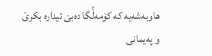هاوبه‌شه‌یه‌ كه‌ كۆمه‌ڵًگا ده‌بێ‌ ئیداره‌ بكرێ‌ و په‌یمانی‌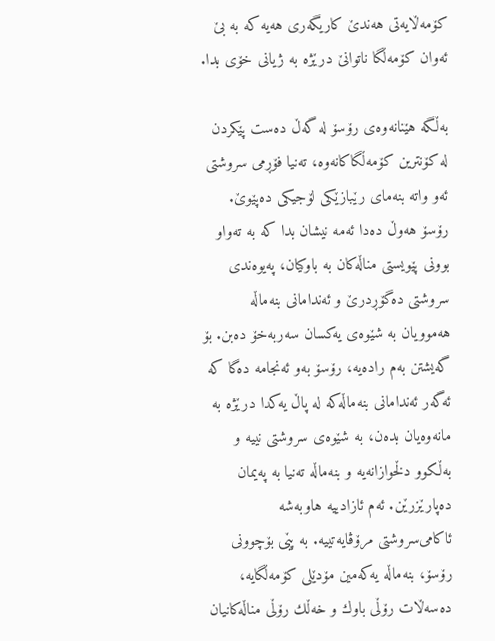كۆمه‌ڵایه‌تی‌ هه‌ندێ‌ كاریگه‌ری‌ هه‌یه‌ كه‌ به‌ بێ‌ ئه‌وان كۆمه‌ڵگا ناتوانێ‌ درێژه‌ به‌ ژیانی‌ خۆی‌ بدا.

به‌ڵگه‌ هێنانه‌وه‌ی‌ رۆسۆ له‌ گه‌ڵ‌ ده‌ست پێكردن له‌ كۆنترین كۆمه‌ڵگاكانه‌وه‌، ته‌نیا فۆڕمی‌ سروشتی‌ ئه‌و واته‌ بنه‌مای‌ رێبازێكی‌ لۆجیكی‌ ده‌پێوێ‌. رۆسۆ هه‌وڵ‌ ده‌دا ئه‌مه‌ نیشان بدا كه‌ به‌ ته‌واو بوونی‌ پێویستی‌ مناڵه‌كان به‌ باوكیان، په‌یوه‌ندی‌ سروشتی‌ ده‌گۆڕدرێ‌ و ئه‌ندامانی‌ بنه‌ماڵه‌ هه‌موویان به‌ شێوه‌ی‌ یه‌كسان سه‌ربه‌خۆ ده‌بن. بۆ گه‌یشتن به‌م راده‌یه‌، رۆسۆ به‌و ئه‌نجامه‌ ده‌گا كه‌ ئه‌گه‌ر ئه‌ندامانی‌ بنه‌ماڵه‌كه‌ له‌ پاڵ یه‌كدا درێژه‌ به‌ مانه‌وه‌یان بده‌ن، به‌ شێوه‌ی‌ سروشتی‌ نییه‌ و به‌ڵكوو دڵخوازانه‌یه‌ و بنه‌ماڵه‌ ته‌نیا به‌ په‌یمان ده‌پارێزرێن. ئه‌م ئازادییه‌ هاوبه‌شه‌ ئاكامی‌سروشتی‌ مرۆڤایه‌تییه‌. به‌ پێی‌ بۆچوونی‌ رۆسۆ، بنه‌ماڵه‌ یه‌كه‌مین مۆدێلی‌ كۆمه‌ڵگایه‌، ده‌سه‌ڵات رۆڵی‌ باوك و خه‌ڵك رۆڵی‌ مناڵه‌كانیان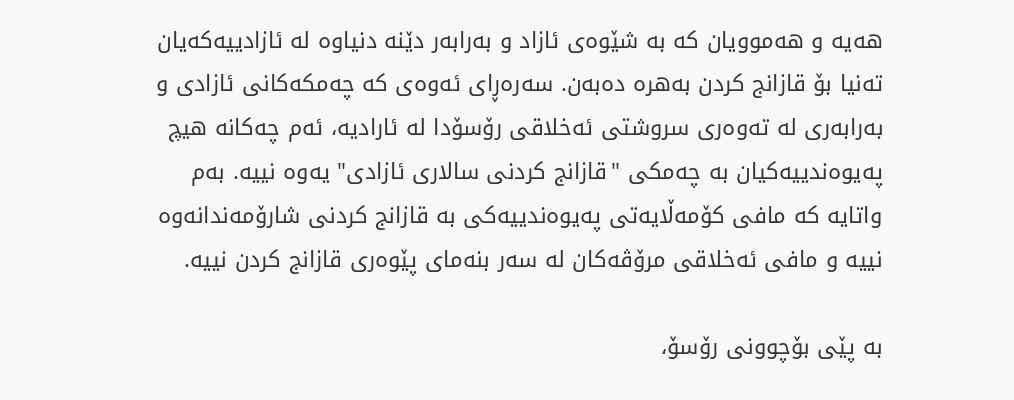هه‌یه‌ و هه‌موویان كه‌ به‌ شێوه‌ی‌ ئازاد و به‌رابه‌ر دێنه‌ دنیاوه‌ له‌ ئازادییه‌كه‌یان ته‌نیا بۆ قازانج كردن به‌هره‌ ده‌به‌ن. سه‌ره‌ڕای‌ ئه‌وه‌ی‌ كه‌ چه‌مكه‌كانی‌ ئازادی‌ و به‌رابه‌ری‌ له‌ ته‌وه‌ری‌ سروشتی‌ ئه‌خلاقی رۆسۆدا له‌ ئارادیه‌، ئه‌م چه‌كانه‌ هیچ په‌یوه‌ندییه‌كیان به‌ چه‌مكی‌ "قازانج كردنی‌ سالاری‌ ئازادی‌" یه‌وه‌ نییه‌. به‌م واتایه‌ كه‌ مافی‌ كۆمه‌ڵایه‌تی‌ په‌یوه‌ندییه‌كی‌ به‌ قازانج كردنی‌ شارۆمه‌ندانه‌وه‌ نییه‌ و مافی‌ ئه‌خلاقی‌ مرۆڤه‌كان له‌ سه‌ر بنه‌مای‌ پێوه‌ری‌ قازانج كردن نییه‌.

به‌ پێی‌ بۆچوونی‌ رۆسۆ،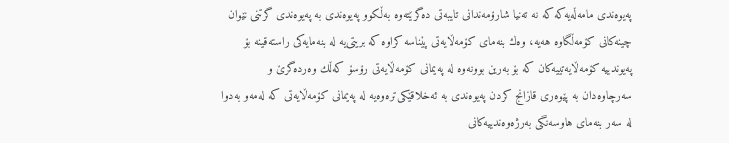په‌یوه‌ندی‌ مامه‌ڵه‌یه‌كه‌ كه‌ نه‌ ته‌نیا شارۆمه‌ندانی‌ تایبه‌تی‌ ده‌گرێته‌وه‌ به‌ڵكوو په‌یوه‌ندی‌ به‌ په‌یوه‌ندی‌ گرتنی‌ نێوان چینه‌كانی‌ كۆمه‌ڵگاوه‌ هه‌یه‌، وه‌ك بنه‌مای‌ كۆمه‌ڵایه‌تی‌ پێناسه‌ كراوه‌ كه‌ بریتی‌یه‌ له‌ بنه‌مایه‌كی‌ راسته‌قینه‌ بۆ په‌یوندییه‌ كۆمه‌ڵایه‌تییه‌كان كه‌ بۆ به‌رین بوونه‌وه‌ له‌ په‌یمانی‌ كۆمه‌ڵایه‌تی‌ رۆسۆ كه‌ڵك وه‌رده‌گرێ‌ و سه‌رچاوه‌دان به‌ پێوه‌ری‌ قازانج كردن په‌یوه‌ندی‌ به‌ ئه‌خلاقێكی‌تره‌وه‌یه‌ له‌ په‌یمانی‌ كۆمه‌ڵایه‌تی‌ كه‌ له‌مه‌و به‌دوا له‌ سه‌ر بنه‌مای‌ هاوسه‌نگی به‌رژه‌وه‌ندییه‌كانی‌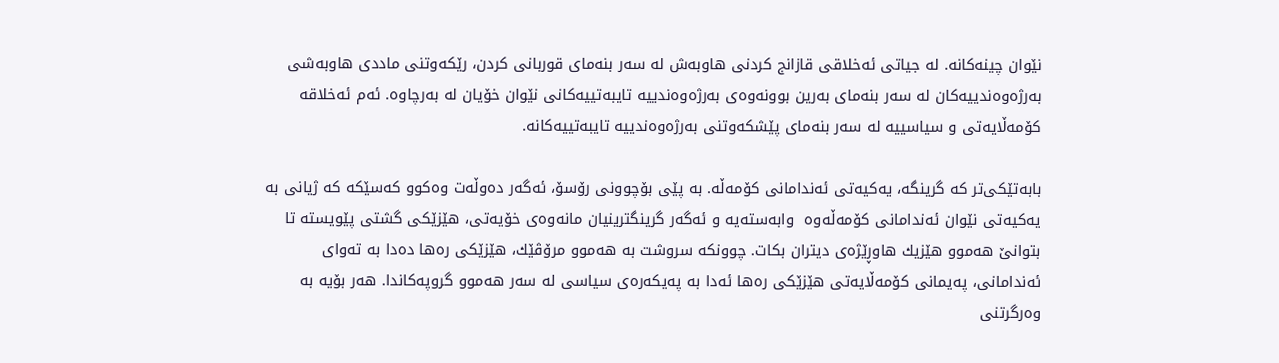نێوان چینه‌كانه‌. له‌ جیاتی‌ ئه‌خلاقی‌ قازانج كردنی‌ هاوبه‌ش له‌ سه‌ر بنه‌مای‌ قوربانی‌ كردن، رێكه‌وتنی‌ ماددی‌ هاوبه‌شی‌ به‌رژه‌وه‌ندییه‌كان له‌ سه‌ر بنه‌مای‌ به‌رین بوونه‌وه‌ی‌ به‌رژه‌وه‌ندییه‌ تایبه‌تییه‌كانی‌ نێوان خۆیان له‌ به‌رچاوه‌. ئه‌م ئه‌خلاقه‌ كۆمه‌ڵایه‌تی‌ و سیاسییه‌ له‌ سه‌ر بنه‌مای‌ پێشكه‌وتنی‌ به‌رژه‌وه‌ندییه‌ تایبه‌تییه‌كانه‌.

بابه‌تێكی‌تر كه‌ گرینگه‌، یه‌كیه‌تی‌ ئه‌ندامانی‌ كۆمه‌ڵه‌. به‌ پێی‌ بۆچوونی‌ رۆسۆ، ئه‌گه‌ر ده‌وڵه‌ت وه‌كوو كه‌سێكه‌ كه‌ ژیانی‌ به‌ یه‌كیه‌تی‌ نێوان ئه‌ندامانی‌ كۆمه‌ڵه‌وه‌  وابه‌سته‌یه‌ و ئه‌گه‌ر گرینگترینیان مانه‌وه‌ی‌ خۆیه‌تی‌، هێزێكی‌ گشتی‌ پێویسته‌ تا بتوانێ‌ هه‌موو هێزیك هاوڕێژه‌ی‌ دیتران بكات. چوونكه‌ سروشت به‌ هه‌موو مرۆڤێك، هێزێكی‌ ره‌ها ده‌دا به‌ ته‌وای‌ ئه‌ندامانی‌، په‌یمانی‌ كۆمه‌ڵایه‌تی‌ هێزێكی‌ ره‌ها ئه‌دا به‌ په‌یكه‌ره‌ی‌ سیاسی له‌ سه‌ر هه‌موو گروپه‌كاندا. هه‌ر بۆیه‌ به‌ وه‌رگرتنی‌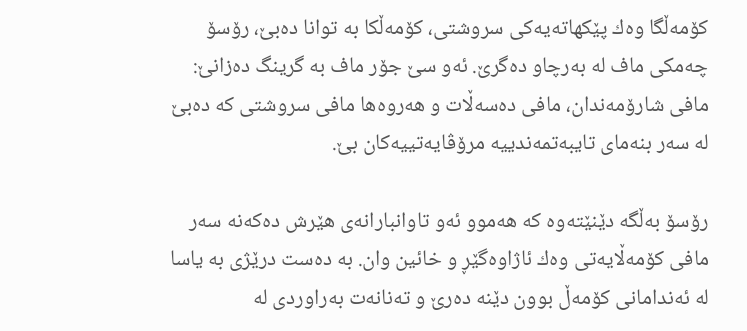كۆمه‌ڵگا وه‌ك پێكهاته‌یه‌كی‌ سروشتی‌، كۆمه‌ڵكا به‌ توانا ده‌بێ‌، رۆسۆ چه‌مكی‌ ماف له‌ به‌رچاو ده‌گرێ‌. ئه‌و سێ‌ جۆر ماف به‌ گرینگ ده‌زانێ‌: مافی‌ شارۆمه‌ندان، مافی‌ ده‌سه‌ڵات و هه‌روه‌ها مافی‌ سروشتی‌ كه‌ ده‌بێ‌ له‌ سه‌ر بنه‌مای‌ تایبه‌تمه‌ندییه‌ مرۆڤایه‌تییه‌كان بێ‌.

رۆسۆ به‌ڵگه‌ دێنێته‌وه‌ كه‌ هه‌موو ئه‌و تاوانبارانه‌ی‌ هێرش ده‌كه‌نه‌ سه‌ر مافی‌ كۆمه‌ڵایه‌تی‌ وه‌ك ئاژاوه‌گێڕ و خائین وان. به‌ ده‌ست درێژی‌ به‌ یاسا له‌ ئه‌ندامانی‌ كۆمه‌ڵ‌ بوون دێنه‌ ده‌رێ‌ و ته‌نانه‌ت به‌راوردی‌ له‌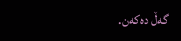گه‌ڵ‌ ده‌كه‌ن.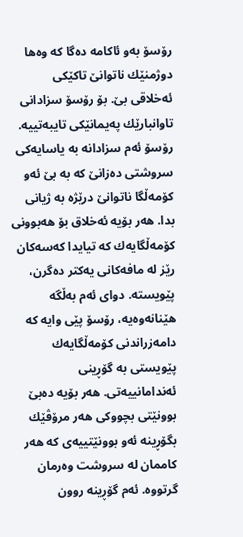رۆسۆ به‌و ئاكامه‌ ده‌گا كه‌ وه‌ها دوژمنێك ناتوانێ‌ تاكێكی‌ ئه‌خلاقی بێ‌. بۆ رۆسۆ سزادانی‌ تاوانبارێك په‌یمانێكی‌ تایبه‌تییه‌. رۆسۆ ئه‌م سزادانه‌ به‌ یاسایه‌كی‌ سروشتی‌ ده‌زانێ‌ كه‌ به‌ بێ‌ ئه‌و كۆمه‌ڵگا ناتوانێ‌ درێژه‌ به‌ ژیانی‌ بدا. هه‌ر بۆیه‌ ئه‌خلاق بۆ هه‌بوونی‌ كۆمه‌ڵگایه‌ك كه‌ تیایدا كه‌سه‌كان رێز له‌ مافه‌كانی‌ یه‌كتر ده‌گرن، پێویسته‌. دوای‌ ئه‌م به‌ڵگه‌ هێنانه‌وه‌یه‌، رۆسۆ پێی‌ وایه‌ كه‌ دامه‌زراندنی‌ كۆمه‌ڵگایه‌ك پێویستی‌ به‌ گۆڕینی‌ ئه‌ندامانییه‌تی‌. هه‌ر بۆیه‌ ده‌بێ‌ بوونێتی‌ بچووكی‌ هه‌ر مرۆڤێك بگۆڕینه‌ ئه‌و بوونێتییه‌ی‌ كه‌ هه‌ر كاممان له‌ سروشت وه‌رمان گرتووه‌. ئه‌م گۆڕینه‌ روون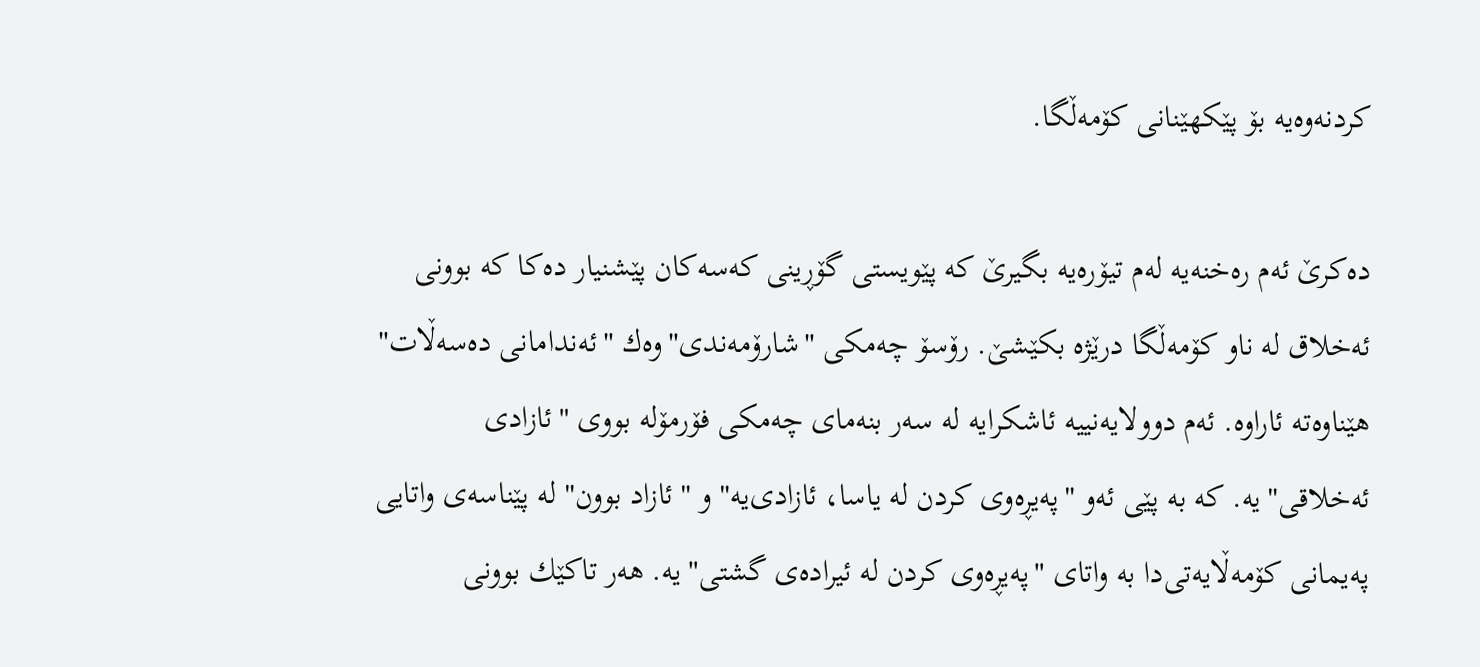كردنه‌وه‌یه‌ بۆ پێكهێنانی‌ كۆمه‌ڵگا.

ده‌كرێ‌ ئه‌م ره‌خنه‌یه‌ له‌م تیۆره‌یه‌ بگیرێ‌ كه‌ پێویستی‌ گۆڕینی‌ كه‌سه‌كان پێشنیار ده‌كا كه‌ بوونی‌ ئه‌خلاق له‌ ناو كۆمه‌ڵگا درێژه‌ بكێشێ‌. رۆسۆ چه‌مكی‌ "شارۆمه‌ندی‌"وه‌ك "ئه‌ندامانی‌ ده‌سه‌ڵات" هێناوه‌ته‌ ئاراوه‌. ئه‌م دوولایه‌نییه‌ ئاشكرایه‌ له‌ سه‌ر بنه‌مای‌ چه‌مكی‌ فۆرمۆله‌ بووی‌ "ئازادی‌ ئه‌خلاقی‌"یه‌. كه‌ به‌ پێی‌ ئه‌و "په‌یڕه‌وی‌ كردن له‌ یاسا، ئازادی‌یه‌" و "ئازاد بوون" له‌ پێناسه‌ی‌ واتایی په‌یمانی‌ كۆمه‌ڵایه‌تی‌دا به‌ واتای "په‌یڕه‌وی‌ كردن له‌ ئیراده‌ی‌ گشتی‌"یه‌. هه‌ر تاكێك بوونی‌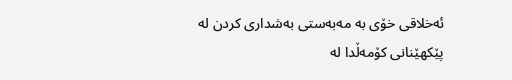ئه‌خلاقی‌ خۆی‌ به‌ مه‌به‌ستی‌ به‌شداری‌ كردن له‌ پێكهێنانی‌ كۆمه‌ڵدا له‌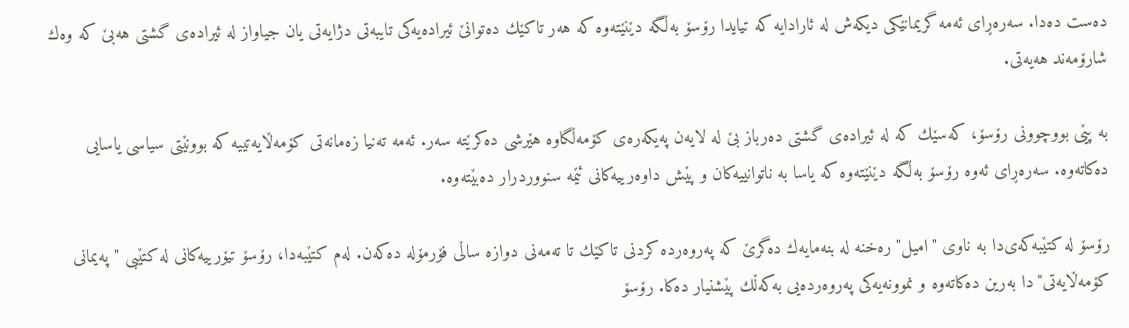ده‌ست ده‌دا. سه‌ره‌ڕای‌ ئه‌مه‌ گریمانێكی‌ دیكه‌ش له‌ ئارادایه‌ كه‌ تیایدا رۆسۆ به‌ڵگه‌ دێنێته‌وه‌ كه‌ هه‌ر تاكێك ده‌توانێ‌ ئیراده‌یه‌كی‌ تایبه‌تی‌ دژایه‌تی‌ یان جیاواز له‌ ئیراده‌ی‌ گشتی‌ هه‌بێ‌ كه‌ وه‌ك شارۆمه‌ند هه‌یه‌تی‌.

به‌ پێی‌ بووچوونی‌ رۆسۆ، كه‌سێك كه‌ له‌ ئیراده‌ی‌ گشتی‌ ده‌رباز بێ‌ له‌ لایه‌ن په‌یكه‌ره‌ی‌ كۆمه‌ڵگاوه‌ هێرشی‌ ده‌كرێته‌ سه‌ر. ئه‌مه‌ ته‌نیا زه‌مانه‌تی‌ كۆمه‌ڵایه‌تییه‌ كه‌ بوونێتی‌ سیاسی یاسایی ده‌كاته‌وه‌. سه‌ره‌ڕای‌ ئه‌وه‌ رۆسۆ به‌ڵگه‌ دێنێته‌وه‌ كه‌ یاسا به‌ ناتوانییه‌كان و پێش داوه‌رییه‌كانی‌ ئێمه‌ سنووردرار ده‌بێته‌وه‌.

رۆسۆ له‌ كتێبه‌كه‌ی‌دا به‌ ناوی‌ "امیل" ره‌خنه‌ له‌ بنه‌مایه‌ك ده‌گرێ‌ كه‌ په‌روه‌رده‌ كردنی‌ تاكێك تا ته‌مه‌نی‌ دوازه‌ ساڵی‌ فۆرمۆله‌ ده‌كه‌ن. له‌م كتێبه‌دا، رۆسۆ تیۆرییه‌كانی‌ له‌ كتێبی "په‌یمانی‌ كۆمه‌ڵایه‌تی‌"دا به‌رین ده‌كاته‌وه‌ و نموونه‌یه‌كی‌ په‌روه‌رده‌یی به‌كه‌ڵك پێشنیار ده‌كا. رۆسۆ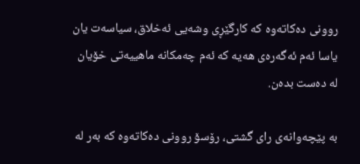روونی‌ ده‌كاته‌وه‌ كه‌ كارگێڕی‌ وشه‌یی ئه‌خلاق، سیاسه‌ت یان یاسا ئه‌م ئه‌گه‌ره‌ی‌ هه‌یه‌ كه‌ ئه‌م چه‌مكانه‌ ماهییه‌تی‌ خۆیان له‌ ده‌ست بده‌ن.

به‌ پێچه‌وانه‌ی‌ رای‌ گشتی‌، رۆسۆ روونی‌ ده‌كاته‌وه‌ كه‌ به‌ر له‌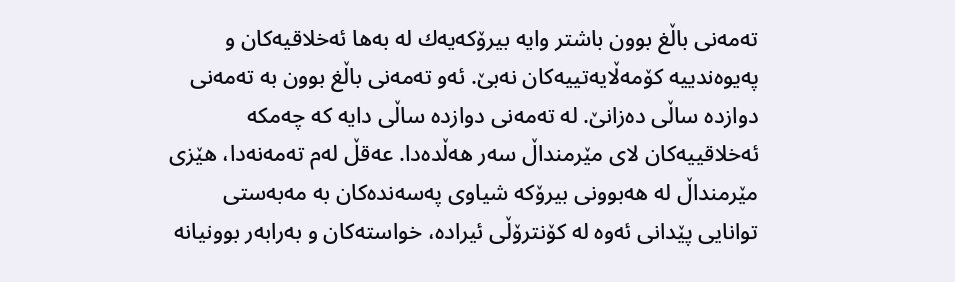ته‌مه‌نی‌ باڵغ بوون باشتر وایه‌ بیرۆكه‌یه‌ك له‌ به‌ها ئه‌خلاقیه‌كان و په‌یوه‌ندییه‌ كۆمه‌ڵایه‌تییه‌كان نه‌بێ‌. ئه‌و ته‌مه‌نی‌ باڵغ بوون به‌ ته‌مه‌نی‌ دوازده‌ ساڵی‌ ده‌زانێ‌. له‌ ته‌مه‌نی‌ دوازده‌ ساڵی‌ دایه‌ كه‌ چه‌مكه‌ ئه‌خلاقییه‌كان لای‌ مێرمنداڵ سه‌ر هه‌ڵده‌دا. عه‌قڵ له‌م ته‌مه‌نه‌دا، هێزی‌ مێرمنداڵ له‌ هه‌بوونی‌ بیرۆكه‌ شیاوی‌ په‌سه‌نده‌كان به‌ مه‌به‌ستی‌ توانایی پێدانی‌ ئه‌وه‌ له‌ كۆنترۆڵی‌ ئیراده‌، خواسته‌كان و به‌رابه‌ر بوونیانه‌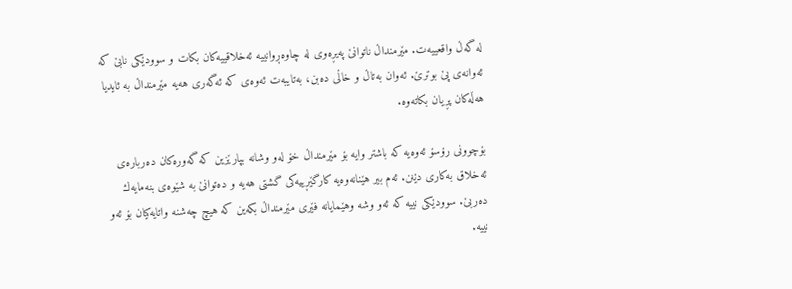له‌ گه‌ڵ‌ واقعییه‌ت. مێرمنداڵ ناتوانێ‌ په‌یڕه‌وی‌ له‌ چاوه‌ڕوانییه‌ ئه‌خلاقییه‌كان بكات و سوودێكی‌ نابێ‌ كه‌ ئه‌وانه‌ی‌ پێ‌ بوترێ‌. ئه‌وان به‌تاڵ و خاڵی‌ ده‌بن، به‌تایبه‌ت ئه‌وه‌ی‌ كه‌ ئه‌گه‌ری‌ هه‌یه‌ مێرمنداڵ به‌ ئایدیا هه‌ڵه‌كان پڕیان بكاته‌وه‌.

بۆچوونی‌ رۆسۆ ئه‌وه‌یه‌ كه‌ باشتر وایه‌ بۆ مێرمنداڵ خۆ له‌و وشانه‌ بپارێزین كه‌ گه‌وره‌كان ده‌رباره‌ی‌ ئه‌خلاق به‌كاری‌ دێنن. ئه‌م بیر هێنانه‌وه‌یه‌ كارگێڕییه‌كی‌ گشتی‌ هه‌یه‌ و ده‌توانێ‌ به‌ شێوه‌ی‌ بنه‌مایه‌ك ده‌ربێ‌. سوودێكی‌ نییه‌ كه‌ ئه‌و وشه‌ وهێمایانه‌ فێری‌ مێرمنداڵ بكه‌ین كه‌ هیچ چه‌شنه‌ واتایه‌كیان بۆ ئه‌و نییه‌.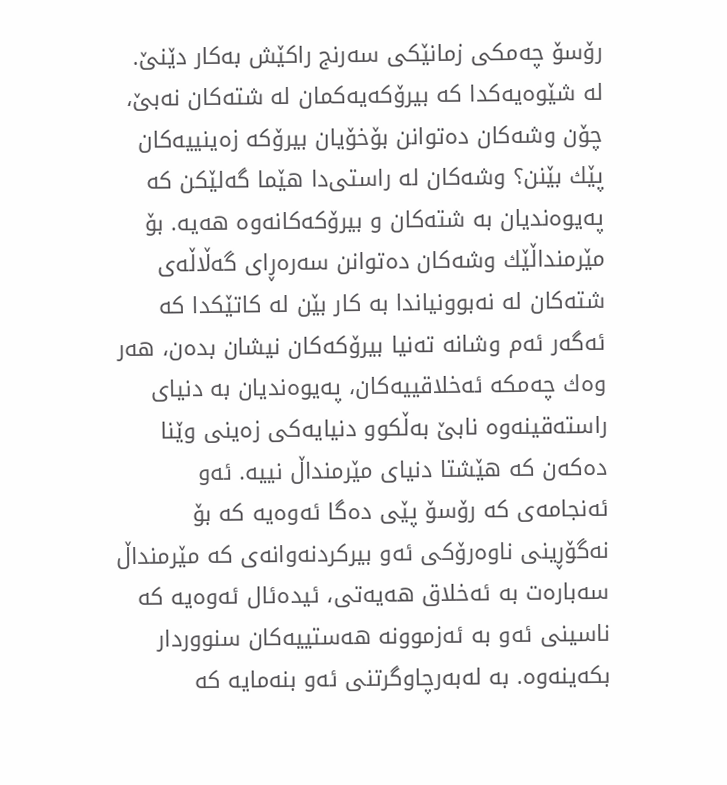رۆسۆ چه‌مكی‌ زمانێكی‌ سه‌رنج راكێش به‌كار دێنێ‌. له‌ شێوه‌یه‌كدا كه‌ بیرۆكه‌یه‌كمان له‌ شته‌كان نه‌بێ‌، چۆن وشه‌كان ده‌توانن بۆخۆیان بیرۆكه‌ زه‌ینییه‌كان پێك بێنن؟ وشه‌كان له‌ راستی‌دا هێما گه‌لێكن كه‌ په‌یوه‌ندیان به‌ شته‌كان و بیرۆكه‌كانه‌وه‌ هه‌یه‌. بۆ مێرمنداڵێك وشه‌كان ده‌توانن سه‌ره‌ڕای‌ گه‌ڵاڵه‌ی‌ شته‌كان له‌ نه‌بوونیاندا به‌ كار بێن له‌ كاتێكدا كه‌ ئه‌گه‌ر ئه‌م وشانه‌ ته‌نیا بیرۆكه‌كان نیشان بده‌ن، هه‌ر وه‌ك چه‌مكه‌ ئه‌خلاقییه‌كان، په‌یوه‌ندیان به‌ دنیای‌ راسته‌قینه‌وه‌ نابێ‌ به‌ڵكوو دنیایه‌كی‌ زه‌ینی‌ وێنا ده‌كه‌ن كه‌ هێشتا دنیای‌ مێرمنداڵ نییه‌. ئه‌و ئه‌نجامه‌ی‌ كه‌ رۆسۆ پێی‌ ده‌گا ئه‌وه‌یه‌ كه‌ بۆ نه‌گۆڕینی‌ ناوه‌رۆكی‌ ئه‌و بیركردنه‌وانه‌ی‌ كه‌ مێرمنداڵ سه‌باره‌ت به‌ ئه‌خلاق هه‌یه‌تی‌، ئیده‌ئال ئه‌وه‌یه‌ كه‌ ناسینی‌ ئه‌و به‌ ئه‌زموونه‌ هه‌ستییه‌كان سنووردار بكه‌ینه‌وه‌. به‌ له‌به‌رچاوگرتنی‌ ئه‌و بنه‌مایه‌ كه‌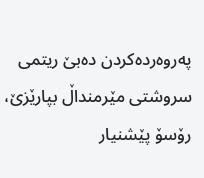په‌روه‌رده‌كردن ده‌بێ‌ ریتمی‌ سروشتی‌ مێرمنداڵ بپارێزێ‌، رۆسۆ پێشنیار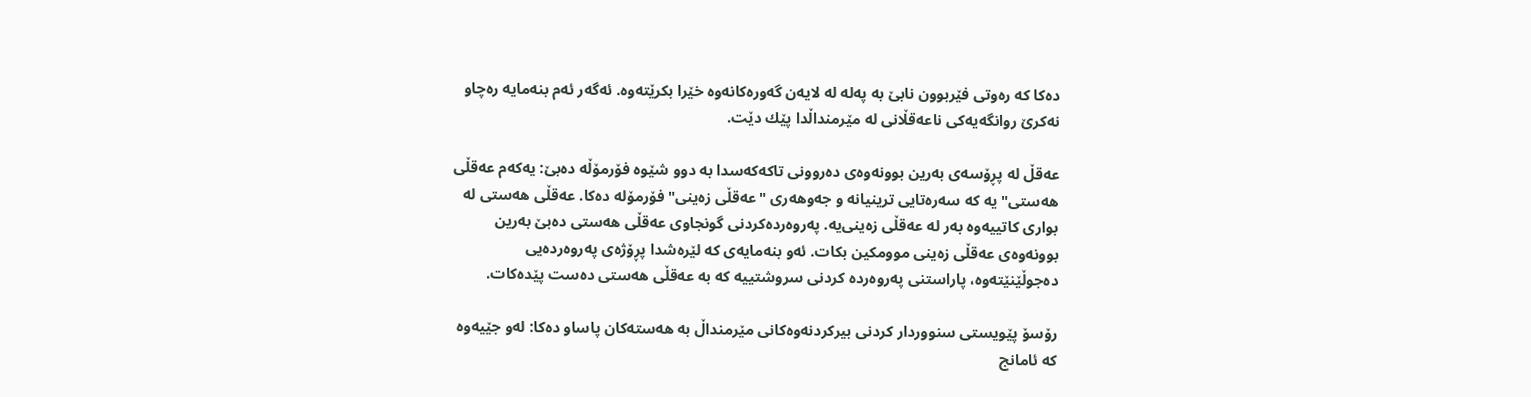ده‌كا كه‌ ره‌وتی‌ فێربوون نابێ‌ به‌ په‌له‌ له‌ لایه‌ن گه‌وره‌كانه‌وه‌ خێرا بكرێته‌وه‌. ئه‌گه‌ر ئه‌م بنه‌مایه‌ ره‌چاو نه‌كرێ‌ روانگه‌یه‌كی‌ ناعه‌قڵانی‌ له‌ مێرمنداڵدا پێك دێت.

عه‌قڵ‌ له‌ پڕۆسه‌ی‌ به‌رین بوونه‌وه‌ی‌ ده‌روونی‌ تاكه‌كه‌سدا به‌ دوو شێوه‌ فۆرمۆڵه‌ ده‌بێ‌: یه‌كه‌م عه‌قڵی‌ هه‌ستی"یه‌ كه‌ سه‌ره‌تایی ترینیانه‌ و جه‌وهه‌ری‌ "عه‌قڵی‌ زه‌ینی‌" فۆرمۆله‌ ده‌كا. عه‌قڵی‌ هه‌ستی‌ له‌ بواری‌ كاتییه‌وه‌ به‌ر له‌ عه‌قڵی‌ زه‌ینی‌یه‌. په‌روه‌رده‌كردنی‌ گونجاوی‌ عه‌قڵی‌ هه‌ستی‌ ده‌بێ‌ به‌رین بوونه‌وه‌ی‌ عه‌قڵی‌ زه‌ینی‌ موومكین بكات. ئه‌و بنه‌مایه‌ی‌ كه‌ لێره‌شدا پڕۆژه‌ی‌ په‌روه‌رده‌یی ده‌جوڵێنێته‌وه‌، پاراستنی‌ په‌روه‌رده‌ كردنی‌ سروشتییه‌ كه‌ به‌ عه‌قڵی‌ هه‌ستی‌ ده‌ست پێده‌كات.

رۆسۆ پێویستی‌ سنووردار كردنی‌ بیركردنه‌وه‌كانی‌ مێرمنداڵ به‌ هه‌سته‌كان پاساو ده‌كا: له‌و جێیه‌وه‌ كه‌ ئامانج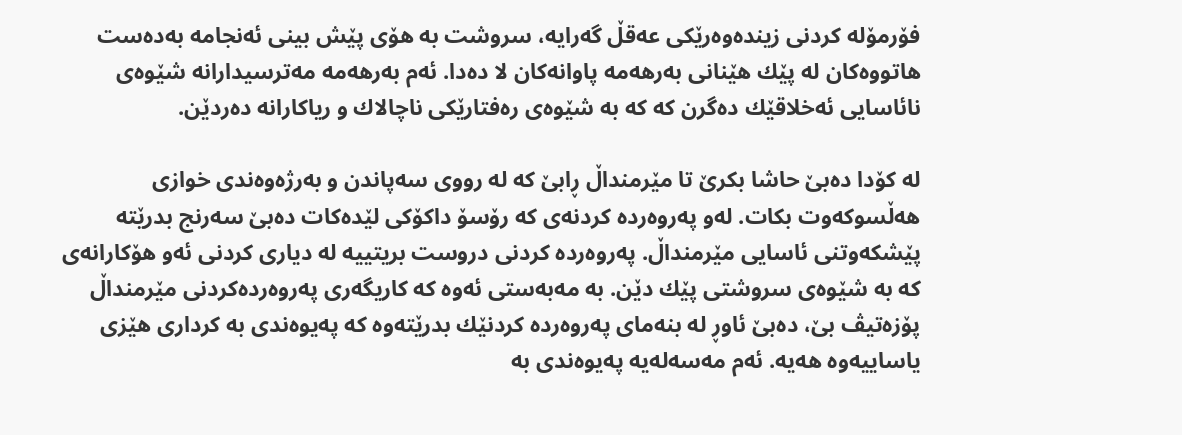فۆرمۆله‌ كردنی‌ زینده‌وه‌رێكی‌ عه‌قڵ گه‌رایه‌، سروشت به‌ هۆی‌ پێش بینی‌ ئه‌نجامه‌ به‌ده‌ست هاتووه‌كان له‌ پێك هێنانی‌ به‌رهه‌مه‌ پاوانه‌كان لا ده‌دا. ئه‌م به‌رهه‌مه‌ مه‌ترسیدارانه‌ شێوه‌ی‌ نائاسایی ئه‌خلاقێك ده‌گرن كه‌ كه‌ به‌ شێوه‌ی‌ ره‌فتارێكی‌ ناچالاك و ریاكارانه‌ ده‌ردێن.

له‌ كۆدا ده‌بێ‌ حاشا بكرێ‌ تا مێرمنداڵ ڕابێ‌ كه‌ له‌ رووی‌ سه‌پاندن و به‌رژه‌وه‌ندی خوازی‌ هه‌ڵسوكه‌وت بكات. له‌و په‌روه‌رده‌ كردنه‌ی‌ كه‌ رۆسۆ داكۆكی‌ لێده‌كات ده‌بێ‌ سه‌رنج بدرێته‌ پێشكه‌وتنی‌ ئاسایی مێرمنداڵ. په‌روه‌رده‌ كردنی‌ دروست بریتییه‌ له‌ دیاری‌ كردنی‌ ئه‌و هۆكارانه‌ی‌ كه‌ به‌ شێوه‌ی‌ سروشتی‌ پێك دێن. به‌ مه‌به‌ستی‌ ئه‌وه‌ كه‌ كاریگه‌ری‌ په‌روه‌رده‌كردنی‌ مێرمنداڵ پۆزه‌تیڤ بێ‌، ده‌بێ‌ ئاوڕ له‌ بنه‌مای‌ په‌روه‌رده‌ كردنێك بدرێته‌وه‌ كه‌ په‌یوه‌ندی‌ به‌ كرداری‌ هێزی‌ یاساییه‌وه‌ هه‌یه‌. ئه‌م مه‌سه‌له‌یه‌ په‌یوه‌ندی‌ به‌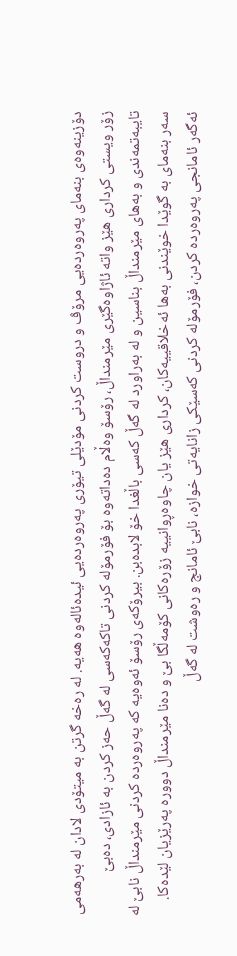دۆزینه‌وه‌ی‌ بنه‌مای‌ په‌روه‌رده‌یی مرۆڤ و دروست كردنی‌ مۆدێلی‌ تیۆری‌ په‌روه‌رده‌یی ئیده‌ئاله‌وه‌ هه‌یه‌. له‌ ره‌خه‌ گرتن به‌ میتۆدی‌ لادان له‌ به‌رهه‌می‌ زۆر ویستی‌ كرداری‌ هێز واته‌ ئاژاوه‌گێری‌ مێرمنداڵ، رۆسۆ وه‌ڵام ده‌داته‌وه‌ بۆ فۆرمۆله‌ كردنی‌ تاكه‌كه‌سی‌ له‌ گه‌ڵ‌ حه‌ز كردن به‌ ئازادی‌، ده‌بێ‌ تایبه‌تمه‌ندی‌ و به‌های‌ مێرمنداڵ بناسین و له‌ به‌راورد له‌ گه‌ڵ‌ كه‌سی‌ باڵغدا خۆ لابده‌بن. بیرۆكه‌ی‌ رۆسۆ ئه‌وه‌یه‌ كه‌ په‌روه‌رده‌ كردنی‌ مێرمنداڵ نابێ‌ له‌ سه‌ر بنه‌مای‌ به‌ گوێدا خوێندنی‌ به‌ها ئه‌خلاقییه‌كان، كرداری‌ هێز یان چاوه‌ڕوانییه‌ زۆره‌كانی‌ كۆمه‌ڵگا بێ‌ و ده‌نا مێرمنداڵ دووره‌ په‌رێزیان لێده‌كا. ئه‌گه‌ر ئامانجی‌ په‌روه‌رده‌ كردن، فۆرمۆله‌ كردنی‌ كه‌سێكی‌ زانایه‌تی‌ خوازه‌، نابێ‌ ئامانج و ره‌وشت له‌ گه‌ڵ‌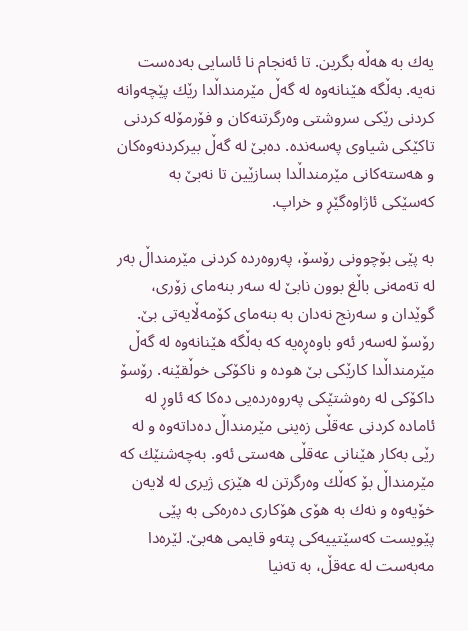یه‌ك به‌ هه‌ڵه‌ بگرین. تا ئه‌نجام نا ئاسایی به‌ده‌ست نه‌یه‌. به‌ڵگه‌ هێنانه‌وه‌ له‌ گه‌ڵ‌ مێرمنداڵدا رێك پێچه‌وانه‌ كردنی‌ رێكی‌ سروشتی‌ وه‌رگرتنه‌كان و فۆرمۆله‌ كردنی‌ تاكێكی‌ شیاوی‌ په‌سه‌نده‌. ده‌بێ‌ له‌ گه‌ڵ‌ بیركردنه‌وه‌كان و هه‌سته‌كانی‌ مێرمنداڵدا بسازێین تا نه‌بێ‌ به‌ كه‌سێكی‌ ئاژاوه‌گێڕ و خراپ.

به‌ پێی‌ بۆچوونی‌ رۆسۆ، په‌روه‌رده‌ كردنی‌ مێرمنداڵ به‌ر له‌ ته‌مه‌نی‌ باڵغ بوون نابێ‌ له‌ سه‌ر بنه‌مای‌ زۆری‌، گوێدان و سه‌رنج نه‌دان به‌ بنه‌مای‌ كۆمه‌ڵایه‌تی‌ بێ‌. رۆسۆ له‌سه‌ر ئه‌و باوه‌ڕه‌یه‌ كه‌ به‌ڵگه‌ هێنانه‌وه‌ له‌ گه‌ڵ‌ مێرمنداڵدا كارێكی‌ بێ‌ هوده‌ و ناكۆكی‌ خوڵقێنه‌. رۆسۆ داكۆكی‌ له‌ ره‌وشتێكی‌ په‌روه‌رده‌یی ده‌كا كه‌ ئاوڕ له‌ ئاماده‌ كردنی‌ عه‌قڵی‌ زه‌ینی‌ مێرمنداڵ ده‌داته‌وه‌ و له‌ رێی‌ به‌كار هێنانی‌ عه‌قڵی‌ هه‌ستی‌ ئه‌و. به‌چه‌شنێك كه‌ مێرمنداڵ بۆ كه‌ڵك وه‌رگرتن له‌ هێزی‌ ژیری‌ له‌ لایه‌ن خۆیه‌وه‌ و نه‌ك به‌ هۆی‌ هۆكاری‌ ده‌ره‌كی‌ به‌ پێی‌ پێویست كه‌سێتییه‌كی‌ پته‌و قایمی‌ هه‌بێ‌. لێره‌دا مه‌به‌ست له‌ عه‌قڵ، به‌ ته‌نیا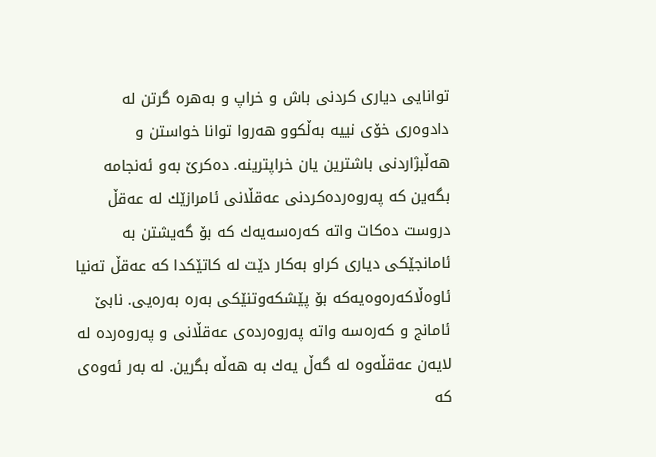توانایی دیاری‌ كردنی‌ باش و خراپ و به‌هره‌ گرتن له‌ دادوه‌ری‌ خۆی‌ نییه‌ به‌ڵكوو هه‌روا توانا خواستن و هه‌ڵبژاردنی‌ باشترین یان خراپترینه‌. ده‌كرێ‌ به‌و ئه‌نجامه‌ بگه‌ین كه‌ په‌روه‌رده‌كردنی‌ عه‌قڵانی‌ ئامرازێك له‌ عه‌قڵ دروست ده‌كات واته‌ كه‌ره‌سه‌یه‌ك كه‌ بۆ گه‌یشتن به‌ ئامانجێكی‌ دیاری‌ كراو به‌كار دێت له‌ كاتێكدا كه‌ عه‌قڵ‌ ته‌نیا ئاوه‌ڵاكه‌ره‌وه‌یه‌كه‌ بۆ پێشكه‌وتنێكی‌ به‌ره‌ به‌ره‌یی. نابێ‌ ئامانج و كه‌ره‌سه‌ واته‌ په‌روه‌رده‌ی‌ عه‌قڵانی‌ و په‌روه‌رده‌ له‌ لایه‌ن عه‌قڵه‌وه‌ له‌ گه‌ڵ‌ یه‌ك به‌ هه‌ڵه‌ بگرین. له‌ به‌ر ئه‌وه‌ی‌ كه‌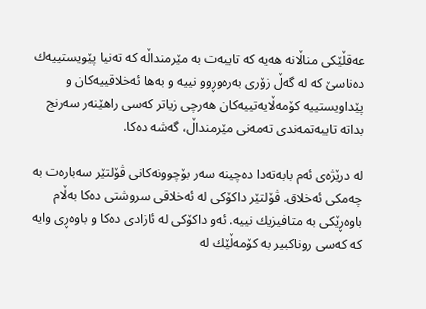عه‌قڵێكی‌ مناڵانه‌ هه‌یه‌ كه‌ تایبه‌ت به‌ مێرمنداڵه‌ كه‌ ته‌نیا پێویستییه‌ك ده‌ناسێ‌ كه‌ له‌ گه‌ڵ‌ زۆری‌ به‌ره‌وڕوو نییه‌ و به‌ها ئه‌خلاقییه‌كان و پێداویستییه‌ كۆمه‌ڵایه‌تییه‌كان هه‌رچی‌ زیاتر كه‌سی‌ راهێنه‌ر سه‌رنج بداته‌ تایبه‌تمه‌ندی‌ ته‌مه‌نی‌ مێرمنداڵ، گه‌شه‌ ده‌كا.

له‌ درێژه‌ی‌ ئه‌م بابه‌ته‌دا ده‌چینه‌ سه‌ر بۆچوونه‌كانی‌ ڤۆلتێر سه‌باره‌ت به‌ چه‌مكی‌ ئه‌خلاق. ڤۆلتێر داكۆكی‌ له‌ ئه‌خلاقی‌ سروشتی‌ ده‌كا به‌ڵام باوه‌ڕێكی‌ به‌ متافیزیك نییه‌. ئه‌و داكۆكی‌ له‌ ئازادی‌ ده‌كا و باوه‌ڕی‌ وایه‌ كه‌ كه‌سی‌ روناكبیر به‌ كۆمه‌ڵێك له‌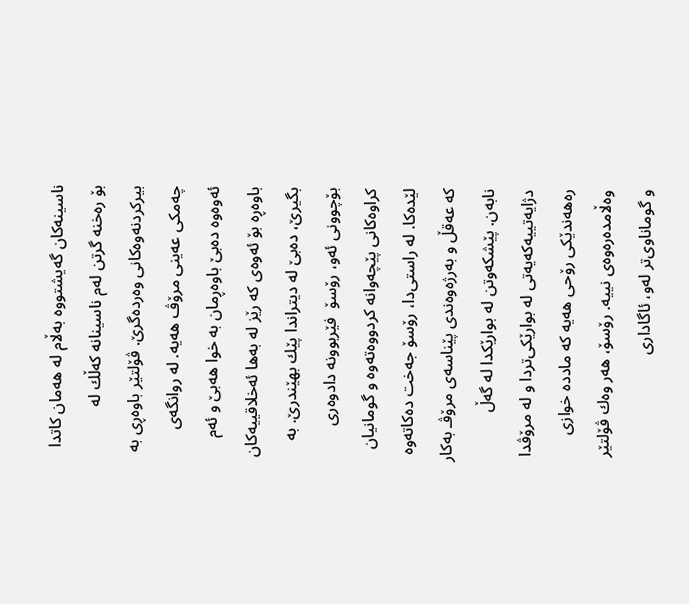ناسینه‌كان گه‌یشتووه‌ به‌ڵام له‌ هه‌مان كاتدا بۆ ره‌خنه‌ گرتن له‌م ناسینانه‌ كه‌ڵك له‌ بیركردنه‌وه‌كانی‌ وه‌رده‌گرێ‌. ڤۆلتێر باوه‌ڕی‌ به‌ چه‌مكی‌ عه‌ینی‌ مرۆڤ هه‌یه‌. له‌ روانگه‌ی‌ ئه‌وه‌وه‌ ده‌بێ‌ باوه‌ڕمان به‌ خوا هه‌بێ‌ و ئه‌م باوه‌ڕه‌ بۆ ئه‌وه‌ی‌ كه‌ رێز له‌ به‌ها ئه‌خلاقییه‌كان بگیرێ‌، ده‌بێ‌ له‌ دیتراندا پێك بهێندرێ‌. به‌ بۆچوونی‌ ئه‌و، رۆسۆ  فێربوونه‌ دادوه‌ری كراوه‌كانی‌ پێچه‌وانه‌ كردووه‌ته‌وه‌ و گومانیان لێده‌كا. له‌ راستی‌دا، رۆسۆ جه‌خت ده‌كاته‌وه‌ كه‌ عه‌قڵ‌ و به‌رژه‌وه‌ندی‌ پێناسه‌ی‌ مرۆڤـ به‌كار نابه‌ن. پێشكه‌وتن له‌ بوارێكدا له‌ گه‌ڵ‌ دژایه‌تییه‌كه‌یه‌تی‌ له‌ بوارێكی‌تردا و له‌ مرۆڤدا ره‌هه‌ندێكی‌ رۆحی‌ هه‌یه‌ كه‌ مادده‌ خوازی‌ وه‌ڵامده‌ره‌وه‌ی‌ نییه‌. رۆسۆ، هه‌ر وه‌ك ڤۆلتێر و گوماناوی‌تر له‌و، ئاگاداری‌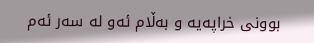بوونی‌ خراپه‌یه‌ و به‌ڵام ئه‌و له‌ سه‌ر ئه‌م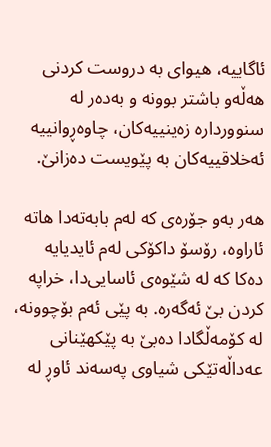ئاگاییه‌، هیوای‌ به‌ دروست كردنی‌ هه‌ڵه‌و باشتر بوونه‌ و به‌ده‌ر له‌ سنوورداره‌ زه‌ینییه‌كان، چاوه‌ڕوانییه‌ ئه‌خلاقییه‌كان به‌ پێویست ده‌زانێ‌.

هه‌ر به‌و جۆره‌ی‌ كه‌ له‌م بابه‌ته‌دا هاته‌ ئاراوه‌، رۆسۆ داكۆكی‌ له‌م ئایدیایه‌ ده‌كا كه‌ له‌ شێوه‌ی‌ ئاسایی‌دا، خراپه‌ كردن بێ‌ ئه‌گه‌ره‌. به‌ پێی‌ ئه‌م بۆچوونه‌، له‌ كۆمه‌ڵگادا ده‌بێ‌ به‌ پێكهێنانی‌ عه‌داڵه‌تێكی‌ شیاوی‌ په‌سه‌ند ئاوڕ له‌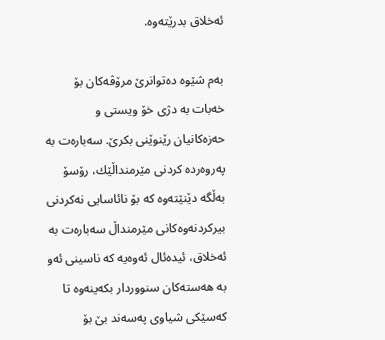ئه‌خلاق بدرێته‌وه‌.

به‌م شێوه‌ ده‌توانرێ‌ مرۆڤه‌كان بۆ خه‌بات به‌ دژی‌ خۆ ویستی‌ و حه‌زه‌كانیان رێنوێنی‌ بكرێ‌. سه‌باره‌ت به‌ په‌روه‌رده‌ كردنی‌ مێرمنداڵێك، رۆسۆ به‌ڵگه‌ دێنێته‌وه‌ كه‌ بۆ نائاسایی نه‌كردنی‌ بیركردنه‌وه‌كانی‌ مێرمنداڵ سه‌باره‌ت به‌ ئه‌خلاق، ئیده‌ئال ئه‌وه‌یه‌ كه‌ ناسینی‌ ئه‌و به‌ هه‌سته‌كان سنووردار بكه‌ینه‌وه‌ تا كه‌سێكی‌ شیاوی‌ په‌سه‌ند بێ‌ بۆ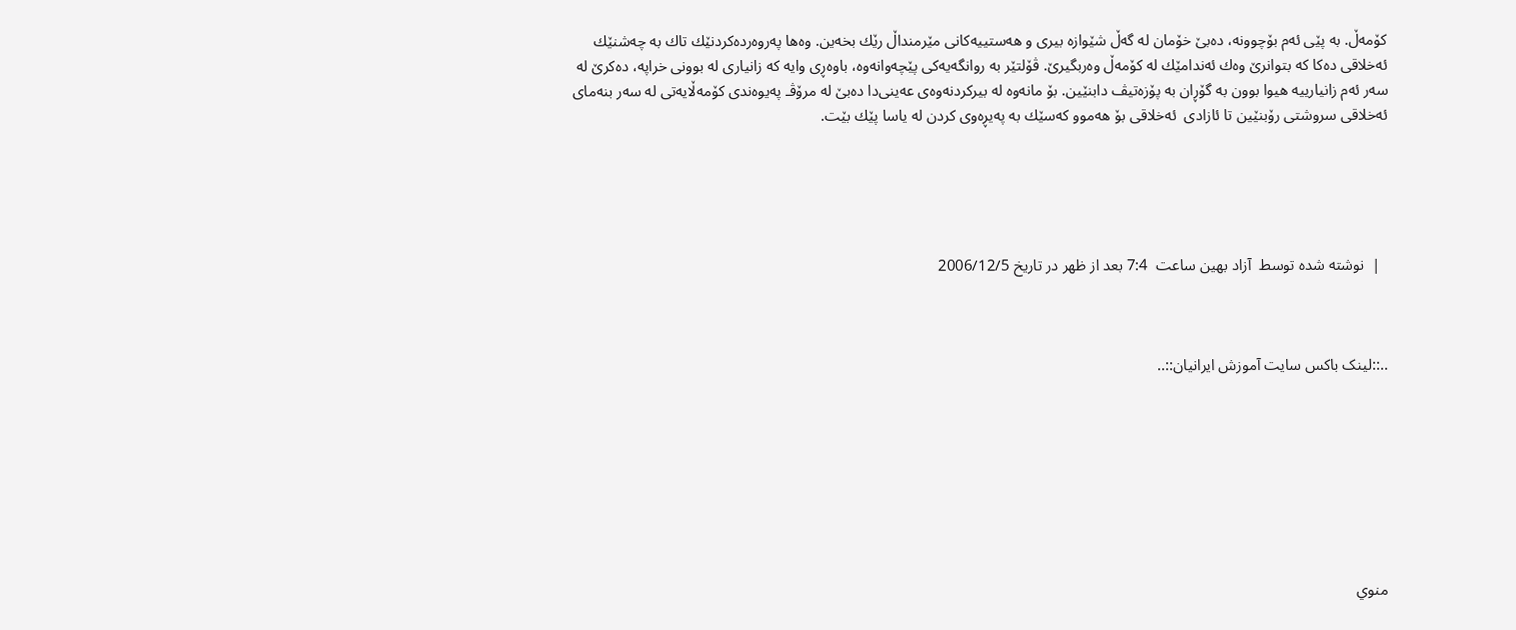كۆمه‌ڵ. به‌ پێی‌ ئه‌م بۆچوونه‌، ده‌بێ‌ خۆمان له‌ گه‌ڵ‌ شێوازه‌ بیری‌ و هه‌ستییه‌كانی‌ مێرمنداڵ رێك بخه‌ین. وه‌ها په‌روه‌رده‌كردنێك تاك به‌ چه‌شنێك ئه‌خلاقی‌ ده‌كا كه‌ بتوانرێ‌ وه‌ك ئه‌ندامێك له‌ كۆمه‌ڵ‌ وه‌ربگیرێ‌. ڤۆلتێر به‌ روانگه‌یه‌كی‌ پێچه‌وانه‌وه‌، باوه‌ڕی وایه‌ كه‌ زانیاری‌ له‌ بوونی‌ خراپه‌، ده‌كرێ‌ له‌ سه‌ر ئه‌م زانیارییه‌ هیوا بوون به‌ گۆڕان به‌ پۆزه‌تیڤ دابنێین. بۆ مانه‌وه‌ له‌ بیركردنه‌وه‌ی‌ عه‌ینی‌دا ده‌بێ‌ له‌ مرۆڤـ په‌یوه‌ندی‌ كۆمه‌ڵایه‌تی‌ له‌ سه‌ر بنه‌مای‌ ئه‌خلاقی سروشتی‌ رۆبنێین تا ئازادی‌  ئه‌خلاقی بۆ هه‌موو كه‌سێك به‌ په‌یڕه‌وی‌ كردن له‌ یاسا پێك بێت.





  |  نوشته شده توسط  آزاد بهین ساعت  7:4 بعد از ظهر در تاريخ 2006/12/5



..::لينک باکس سايت آموزش ايرانيان::..








منوي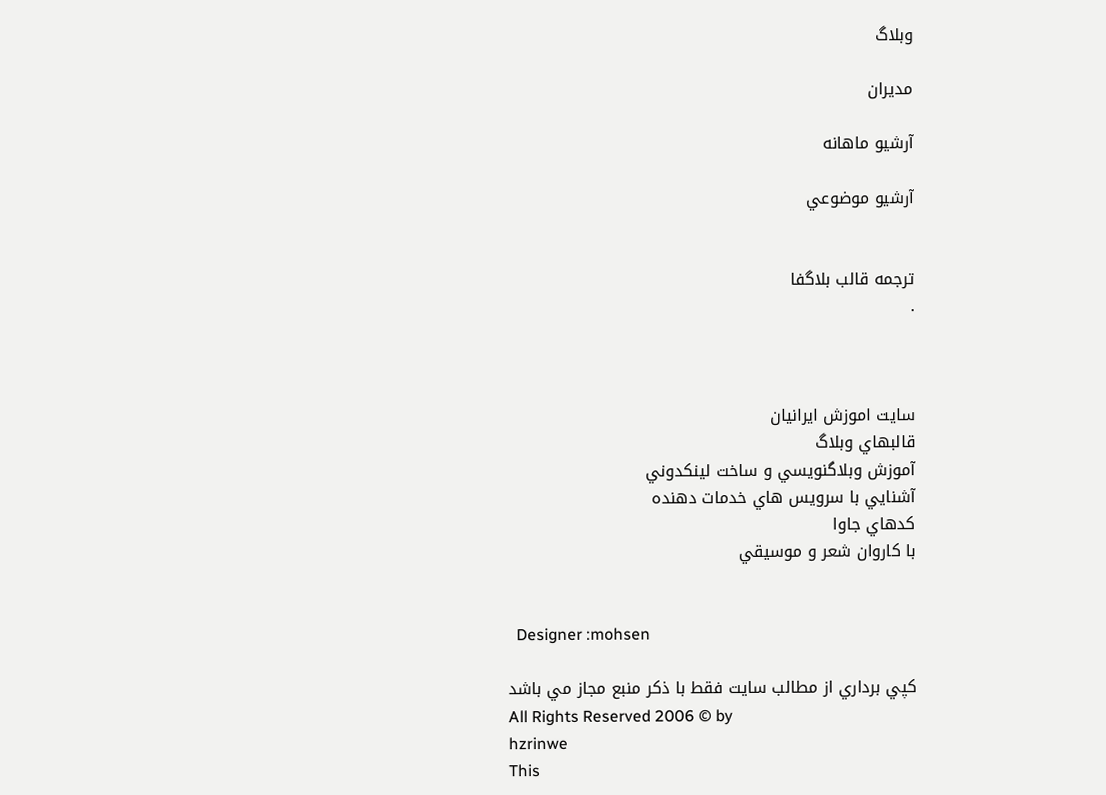وبلاگ

مديران

آرشيو ماهانه

آرشيو موضوعي


ترجمه قالب بلاگفا
.



سايت اموزش ايرانيان
قالبهاي وبلاگ
آموزش وبلاگنويسي و ساخت لينکدوني
آشنايي با سرويس هاي خدمات دهنده
کدهاي جاوا
با کاروان شعر و موسيقي


  Designer :mohsen

کپي برداري از مطالب سايت فقط با ذکر منبع مجاز مي باشد
All Rights Reserved 2006 © by
hzrinwe
This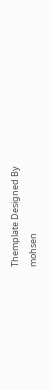Themplate Designed By
mohsen